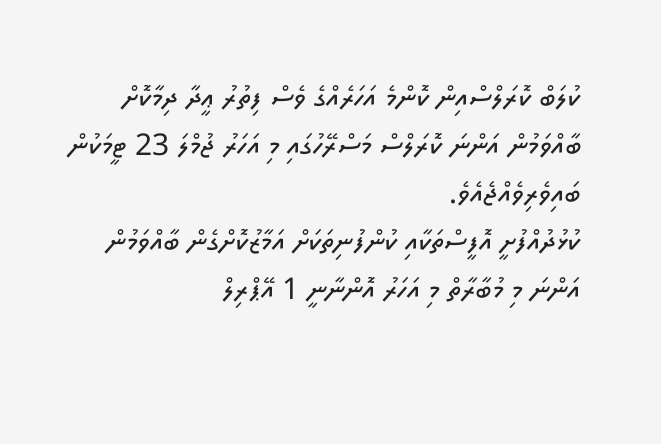ކުލަބް ކޮރަލްސްއިން ކޮންމެ އަހަރެއްގެ ވެސް ފިތުރު ޢީދާ ދިމާކޮށް ބާއްވަމުން އަންނަ ކޮރަލްސް މަސްރޭހުގައި މި އަހަރު ޖުމްލަ 23 ޓީމަކުން ބައިވެރިވެއްޖެއެވެ.
ކުޅުދުއްފުށީ އޮފީސްތަކާއި ކުންފުނިތަކަށް އަމާޒުކޮށްގެން ބާއްވަމުން އަންނަ މި މުބާރާތް މި އަހަރު އޮންނާނީ 1 އޭޕްރިލް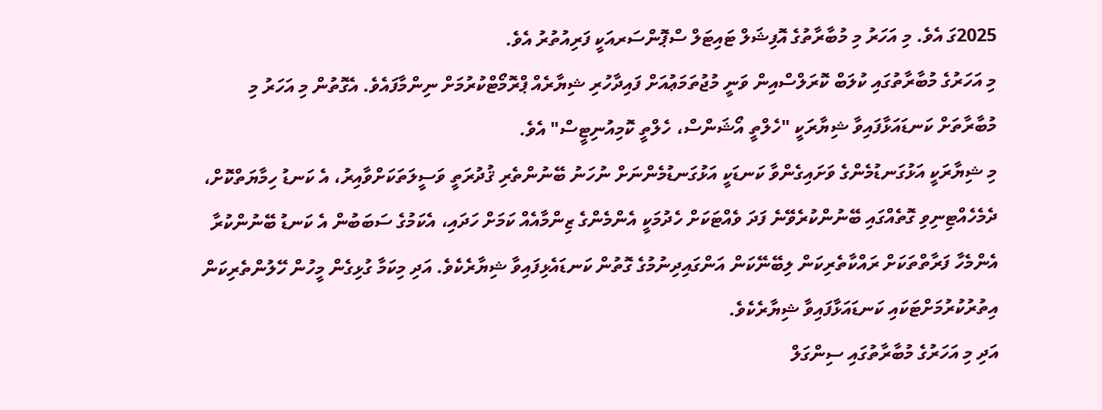2025ގަ އެވެ. މި އަހަރު މި މުބާރާތުގެ އޮފިޝަލް ޓައިޓަލް ސްޕޮންސަރއަކީ ފަރިއުތުރު އެވެ.
މި އަހަރުގެ މުބާރާތުގައި ކުލަބް ކޮރަލްސްއިން ވަނީ މުޖުތަމަޢުއަށް ފައިދާހުރި ޝިޔާރެއް ޕްރޮމޯޓްކުރުމަށް ނިންމާފައެވެ. އެގޮތުން މި އަހަރު މި މުބާރާތަށް ކަނޑައަޅާފައިވާ ޝިޔާރަކީ "ހެލްތީ އޯޝަންސް، ހެލްތީ ކޮމިއުނިޓީސް" އެވެ.
މި ޝިޔާރަކީ އަޅުގަނޑުމެންގެ ވަށައިގެންވާ ކަނޑަކީ އަޅުގަނޑުމެންނަށް ނުހަނު ބޭނުންތެރި ޤުދުރަތީ ވަސީލަތަކަށްވާއިރު، އެ ކަނޑު ހިމާޔަތްކޮށް، ދެމެހެއްޓިނިވި ގޮތެއްގައި ބޭނުންކުރެވޭނެ ފަދަ ވެއްޓަކަށް ހެދުމަކީ އެންމެންގެ ޒިންމާއެއް ކަމަށް ހަދައި، އެކަމުގެ ސަބަބުން އެ ކަނޑު ބޭނުންކުރާ އެންމެހާ ފަރާތްތަކަށް ރައްކާތެރިކަން ލިބޭނޭކަން އަންގައިދިނުމުގެ ގޮތުން ކަނޑައެޅިފައިވާ ޝިޔާރެކެވެ. އަދި މިކަމާ ގުޅިގެން މީހުން ހޭލުންތެރިކަން އިތުރުކުރުމަށްޓަކައި ކަނޑައަޅާފައިވާ ޝިޔާރެކެވެ.
އަދި މި އަހަރުގެ މުބާރާތުގައި ސިންގަލް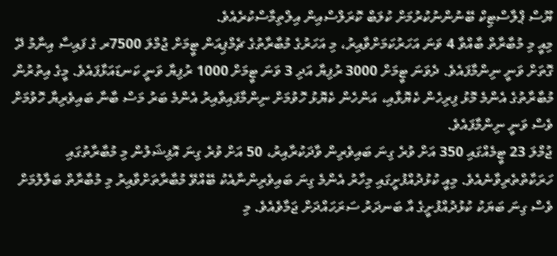ޔޫސް ޕްލާސްޓިކް ބޭނުންނުކުރުމަށް ކުލަބް ކޮރަލްސްއިން އިލްތިމާސްކުރެއެވެ.
މިއީ މި މުބާރާތް ބާއްވާ 4 ވަނަ އަހަރުކަމަށްވާއިރު، މި އަހަރުގެ މުބާރާތުގެ ޗެމްޕިއަން ޓީމަށް ޖުމްލަ 7500ރ ގެ ފައިސާ އިނާމު ދޭ ގޮތަށް ވަނީ ނިންމާފައެވެ. ދެވަނަ ޓީމަށް 3000 ރުފިޔާ އަދި 3 ވަނަ ޓީމަށް 1000 ރުފިޔާ ވަނީ ކަނޑައަޅާފައެވެ. މީގެ އިތުރުން މުބާރާތުގެ އެންމެ މޮޅު ފިރިހެން ކެޔޮޅާއި، އަންހެން ކެޔޮޅު ހޮވުމަށް ނިންމާފައިވާއިރު އެންމެ ބަރު މަސް ބާނާ ބައިވެރިޔާ ހޮވުމަށް ވެސް ވަނީ ނިންމާފައެވެ.
ޖުމްލަ 23 ޓީމެއްގައި 350 އަށް ވުރެ ގިނަ ބައިވެރިން ވާދަކުރާއިރު، 50 އަށް ވުރެ ގިނަ އޮފިޝަލުން މި މުބާރާތުގައި ހަރަކާތްތެރިވާނެއެވެ. މިއީ ކުޅުދުއްފުށީގައި މިހާރު އެންމެ ގިނަ ބައިވެރިންނާއެކު ބޭއްވޭ މުބާރާތަށްވާއިރު މި މުބާރާތް ބަލާލުމަށް ވެސް ގިނަ ބަޔަކު ކުޅުދުއްފުށީގެ އާ ބަނދަރު ސަރަހައްދަށް ޖަމާވެއެވެ. މި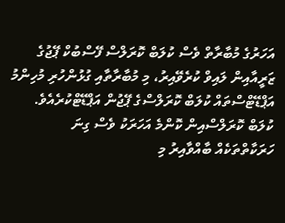އަހަރުގެ މުބާރާތް ވެސް ކުލަބް ކޮރަލްސް ފޭސްބުކް ޕޭޖުގެ ޒަރީއާއިން ލައިވް ކުރެވޭއިރު، މި މުބާރާތާއި ގުޅުންހުރި މުހިންމު އަޕްޑޭޓްސްތައް ކުލަބް ކޮރަލްސްގެ ޕޭޖުން އަޕްޑޭޓްކުރެއެވެ.
ކުލަބް ކޮރަލްސްއިން ކޮންމެ އަހަރަކު ވެސް ގިނަ ހަރަކާތްތަކެއް ބާއްވާއިރު މި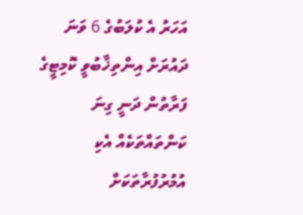އަހަރު އެ ކުލަބުގެ 6 ވަނަ ދައުރަށް އިންތިޚާބުވީ ކޮމިޓީގެ ފަރާތުން ދަނީ ގިނަ ކަންތައްތަކެއް އެކި އުމުރުފުރާތަކަށް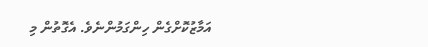އަމާޒުކޮށްގެން ހިންގަމުންނެވެ. އެގޮތުން މި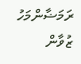ރަމަޟާންމަހު ޒުވާން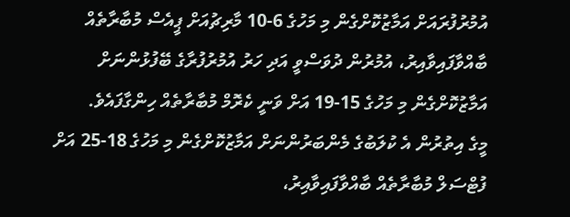އުމުރުފުރައަށް އަމާޒުކޮށްގެން މި މަހުގެ 6-10 މާރިޗުއަށް ޕީއެސް މުބާރާތެއް ބާއްވާފައިވާއިރު، އުމުރުން ދުވަސްވީ އަދި ހަރު އުމުރުފުރާގެ ބޭފުޅުންނަށް އަމާޒުކޮށްގެން މި މަހުގެ 15-19 އަށް ވަނީ ކެރޮމް މުބާރާތެއް ހިންގާފައެވެ.
މީގެ އިތުރުން އެ ކުލަބުގެ މެންބަރުންނަށް އަމާޒުކޮށްގެން މި މަހުގެ 18-25 އަށް ފުޓްސަލް މުބާރާތެއް ބާއްވާފައިވާއިރު،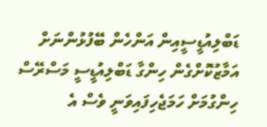ޑަބްލިއުޑީސީއިން އަންހެން ބޭފުޅުންނަށް އަމާޒުކޮށްގެން ހިންގާ ޑަބްލިއުޑީސީ މަސްރޭސް ހިންގުމަށް ހަމަޖެހިފައިވަނީ ވެސް އެ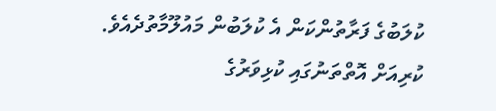ކުލަބުގެ ފަރާތުންކަން އެ ކުލަބުން މައުލޫމާތުދެއެވެ.
ކުރިއަށް އޮތްތަނުގައި ކުޅިވަރުގެ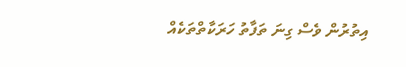އިތުރުން ވެސް ގިނަ ތަފާތު ހަރަކާތްތަކެއް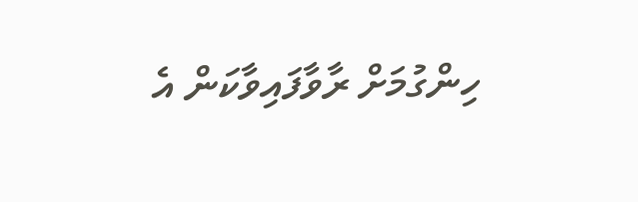ހިންގުމަށް ރާވާފައިވާކަން އެ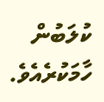ކުލަބުން ހާމަކުރެއެވެ.